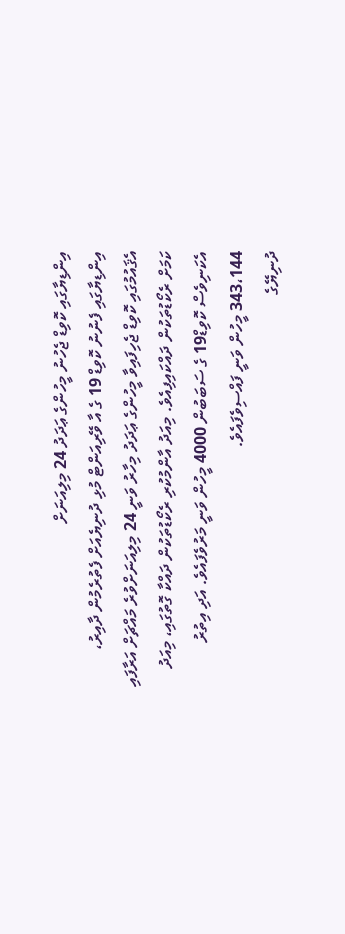އިންޑިޔާގައި ކޮވިޑް ޖެހުނު މީހުންގެ ޢަދަދު 24 މިލިއަނަށް
އިންޑިޔާގައި ފެނުނު ކޮވިޑް 19 ގެ އާ ވޭރިއަންޓް މުޅި ދުނިޔެއަށް ފެތުރެމުން ދާއިރު، އެޤައުމުގައި ކޮވިޑް ޖެހިފައިވާ މީހުންގެ ޢަދަދު މިހާރު ވަނީ 24 މިލިއަނަށްވުރެ މައްޗަށް އަރާފައި ކަމަށް ރެކޯޑުތަކުން ދައްކައިފިއެވެ. މިއަދު އާންމުކުރި ރެކޯޑުތަކުން ދައްކާ ގޮތުގައި، މިއަދު އެކަނިވެސް ކޮވިޑް19 ގެ ސަބަބުން 4000 މީހުން ވަނީ މަރުވެފައެވެ. އަދި އިތުރު 343،144 މީހުން ވަނީ ފައްސިވެފައެވެ.
ދުނިޔޭގެ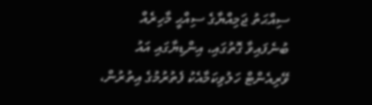ސިއްޙަތު ޖަމިއްޔާގެ ސިއްޙީ މާހިރެއް ބުނެފައިވާ ގޮތުގައި، އިންޑިޔާގައި އައު ވޭރިއެންޓް ހަލުވިކަމާއެކު ފެތުރުމުގެ އިތުރުން،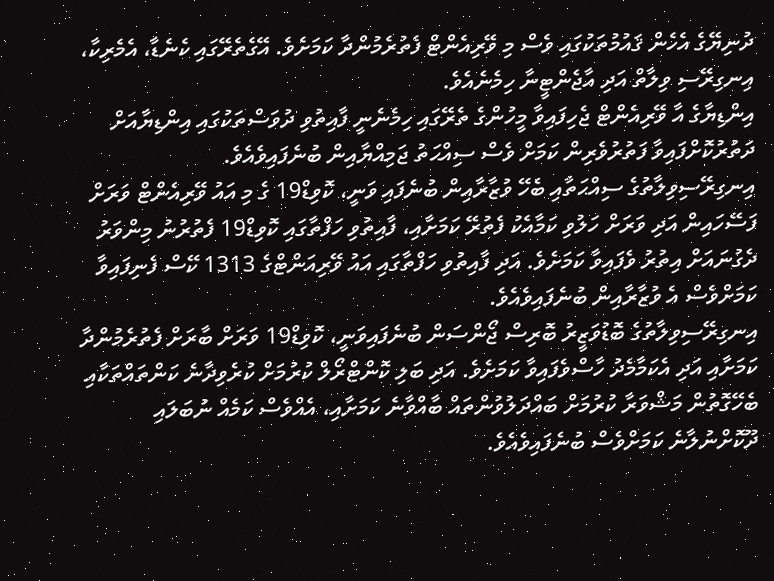ދުނިޔޭގެ އެހެން ޤައުމުތަކުގައި ވެސް މި ވޭރިއެންޓް ފެތުރެމުންދާ ކަމަށެވެ. އޭގެތެރޭގައި ކެނެޑާ، އެމެރިކާ، އިނގިރޭސި ވިލާތް އަދި އާޖެންޓީނާ ހިމެނެއެވެ.
އިންޑިޔާގެ އާ ވޭރިއެންޓް ޖެހިފައިވާ މީހުންގެ ތެރޭގައި ހިމެނެނީ ފާއިތުވި ދުވަސްތަކުގައި އިންޑިޔާއަށް ދަތުރުކޮށްފައިވާ ފަތުރުވެރިން ކަމަށް ވެސް ސިއްޙަތު ޖަމިއްޔާއިން ބުނެފައިވެއެވެ.
އިނގިރޭސިވިލާތުގެ ސިއްޙަތާއި ބެހޭ ވުޒާރާއިން ބުނެފައި ވަނީ، ކޮވިޑް19 ގެ މި އައު ވޭރިއެންޓް ވަރަށް ފަސޭހައިން އަދި ވަރަށް ހަލުވި ކަމާއެކު ފެތުރޭ ކަމަށާއި، ފާއިތުވި ހަފްތާގައި ކޮވިޑް19 ފެތުރުނު މިންވަރު ދެގުނައަށް އިތުރު ވެފައިވާ ކަމަށެވެ. އަދި ފާއިތުވި ހަފްތާގައި އައު ވޭރިއަންޓްގެ 1313 ކޭސް ފެނިފައިވާ ކަމަށްވެސް އެ ވުޒާރާއިން ބުނެފައިވެއެވެ.
އިނގިރޭސިވިލާތުގެ ބޮޑުވަޒީރު ބޮރިސް ޖޯންސަން ބުނެފައިވަނީ، ކޮވިޑް19 ވަރަށް ބާރަށް ފެތުރެމުންދާ ކަމަށާއި އަދި އެކަމާމެދު ހާސްވެފައިވާ ކަމަށެވެ. އަދި ބަލި ކޮންޓްރޯލް ކުރުމަށް ކުރެވިދާނެ ކަންތައްތަކާއި ބެހޭގޮތުން މަޝްވަރާ ކުރުމަށް ބައްދަލުވުންތައް ބާއްވާނެ ކަމަށާއި، އެއްވެސް ކަމެއް ނުބަލައި ދޫކޮށްނުލާނެ ކަމަށްވެސް ބުނެފައިވެއެވެ.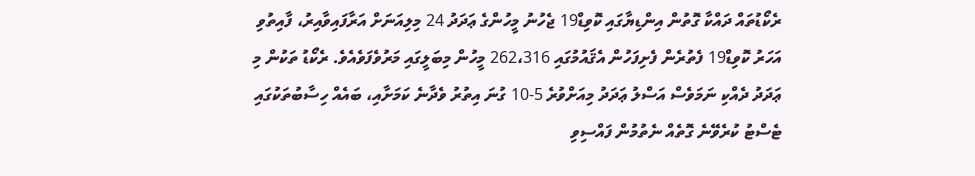ރެކޯޑުތައް ދައްކާ ގޮތުން އިންޑިޔާގައި ކޮވިޑް19 ޖެހުނު މީހުންގެ ޢަދަދު 24 މިލިއަނަށް އަރާފައިވާއިރު، ފާއިތުވި އަހަރު ކޮވިޑް19 ފެތުރެން ފެށިފަހުން އެޤައުމުގައި 262،316 މީހުން މިބަލީގައި މަރުވެފަވެއެވެ. ރެކޯޑު ތަކުން މި ޢަދަދު ދެއްކި ނަމަވެސް އަސްލު ޢަދަދު މިއަށްވުރެ 5-10 ގުނަ އިތުރު ވެދާނެ ކަމަށާއި، ބައެއް ހިސާބުތަކުގައި ޓެސްޓު ކުރެވޭނެ ގޮތެއް ނެތުމުން ފައްސިވި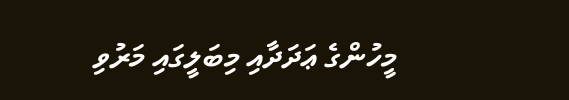މީހުންގެ ޢަދަދާއި މިބަލީގައި މަރުވި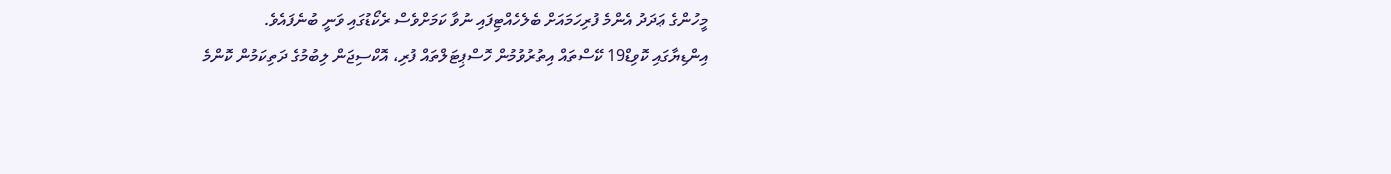މީހުންގެ ޢަދަދު އެންމެ ފުރިހަމައަށް ބެލެހެއްޓިފައި ނުވާ ކަމަށްވެސް ރެކޯޑުގައި ވަނީ ބުނެފައެވެ.
އިންޑިޔާގައި ކޮވިޑް19 ކޭސްތައް އިތުރުވުމުން ހޮސްޕިޓަލްތައް ފުރި، އޮކްސިޖަން ލިބުމުގެ ދަތިކަމުން ކޮންމެ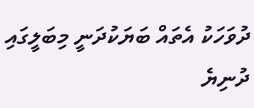ދުވަހަކު އެތައް ބަޔަކުދަނީ މިބަލީގައި ދުނިޔެ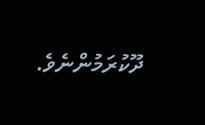ދޫކުރަމުންނެވެ.